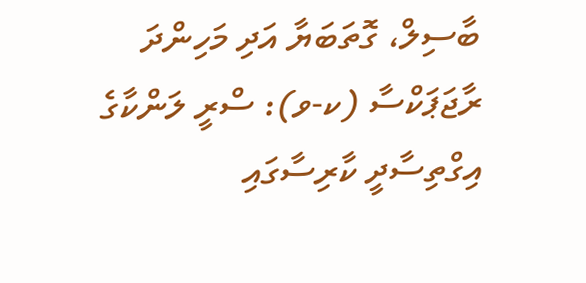ބާސިލް، ގޮތަބަޔާ އަދި މަހިންދަ ރާޖަޕަކްސާ (ކ-ވ): ސްރީ ލަންކާގެ އިގްތިސާދީ ކާރިސާގައި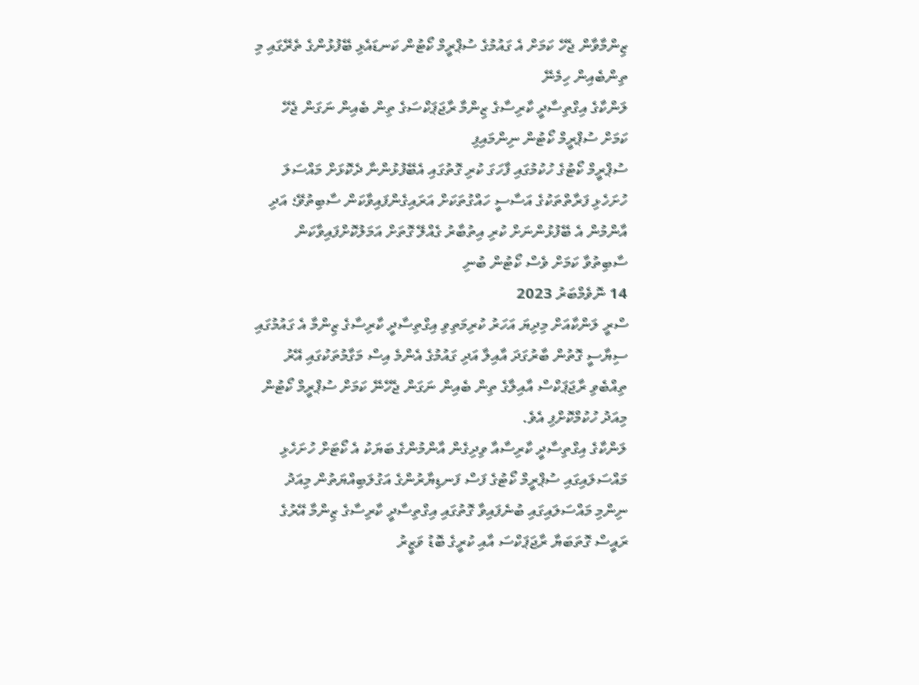ޒިންމާވާން ޖެހޭ ކަމަށް އެ ގައުމުގެ ސުޕްރީމް ކޯޓުން ކަނޑައެޅި ބޭފުޅުންގެ ތެރޭގައި މި ތިންބެއިން ހިމެނޭ
ލަންކާގެ އިގްތިސާދީ ކާރިސާގެ ޒިންމާ ރާޖަޕަކްސަގެ ތިން ބެއިން ނަގަން ޖެހޭ ކަމަށް ސުޕްރީމް ކޯޓުން ނިންމައިފި
ސުޕްރީމް ކޯޓުގެ ހުކުމުގައި ފާހަގަ ކުރި ގޮތުގައި އެބޭފުޅުންނާ ދެކޮޅަށް މައްސަލަ ހުށަހެޅި ފަރާތްތަކުގެ އަސާސީ ހައްގުތަކަށް އަރައިގެންފައިވާކަން ސާބިތުވޭ؛ އަދި އާންމުން އެ ބޭފުޅުންނަށް ކުރި އިތުބާރު ގެއްލޭ ގޮތަށް އަމަލުކޮށްފައިވާކަން ސާބިތުވާ ކަމަށް ވެސް ކޯޓުން ބުނި
14 ނޮވެމްބަރު 2023
ސްރީ ލަންކާއަށް މިދިޔަ އަހަރު ކުރިމަތިވި އިގްތިސާދީ ކާރިސާގެ ޒިންމާ އެ ގައުމުގައި ސިޔާސީ ގޮތުން ބާރުގަދަ އާއިލާ އަދި ގައުމުގެ އެންމެ އިސް މަގާމުތަކުގައި އޭރު ތިއްބެވި ރާޖަޕަކްސް އާއިލާގެ ތިން ބެއިން ނަގަން ޖެހޭނޭ ކަމަށް ސުޕްރީމް ކޯޓުން މިއަދު ހުކުމްކޮށްފި އެވެ.
ލަންކާގެ އިގްތިސާދީ ކާރިސާއާ ވިދިގެން އާންމުންގެ ބަޔަކު އެ ކޯޓަށް ހުށަހެޅި މައްސަލައިގައި ސުޕްރީމް ކޯޓުގެ ފަސް ފަނޑިޔާރުންގެ އަގުލަބިއްޔަތުން މިއަދު ނިންމި މައްސަލައިގައި ބުނެފައިވާ ގޮތުގައި އިގްތިސާދީ ކާރިސާގެ ޒިންމާ އޭރުގެ ރައީސް ގޮތަބަޔާ ރާޖަޕަކްސަ އާއި ކުރީގެ ބޮޑު ވަޒީރު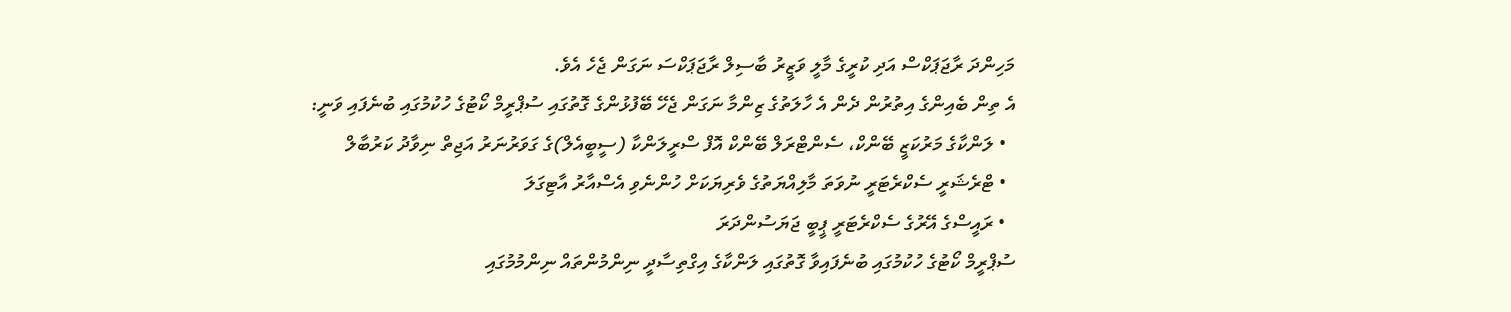މަހިންދަ ރާޖަޕަކްސް އަދި ކުރީގެ މާލީ ވަޒީރު ބާސިލް ރާޖަޕަކްސަ ނަގަން ޖެހެ އެވެ.
އެ ތިން ބެއިންގެ އިތުރުން ދެން އެ ހާލަތުގެ ޒިންމާ ނަގަން ޖެހޭ ބޭފުޅުންގެ ގޮތުގައި ސުޕްރީމް ކޯޓުގެ ހުކުމުގައި ބުނެފައި ވަނީ:
  • ލަންކާގެ މަރުކަޒީ ބޭންކް، ސެންޓްރަލް ބޭންކް އޮފް ސްރީލަންކާ (ސީބީއެލް)ގެ ގަވަރުނަރު އަޖިތް ނިވާދު ކަރުބާލް
  • ޓްރެޝަރީ ސެކްރެޓަރީ ނުވަތަ މާލިއްޔަތުގެ ވެރިޔަކަށް ހުންނެވި އެސްއާރު އާޓިގަލަ
  • ރައީސްގެ އޭރުގެ ސެކްރެޓަރީ ޕީބީ ޖަޔަސުންދަރަ
ސުޕްރީމް ކޯޓުގެ ހުކުމުގައި ބުނެފައިވާ ގޮތުގައި ލަންކާގެ އިގްތިސާދީ ނިންމުންތައް ނިންމުމުގައި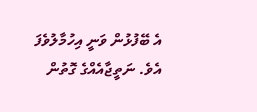އެ ބޭފުޅުން ވަނީ އިހުމާލުވެފަ އެވެ. ނަތީޖާއެއްގެ ގޮތުން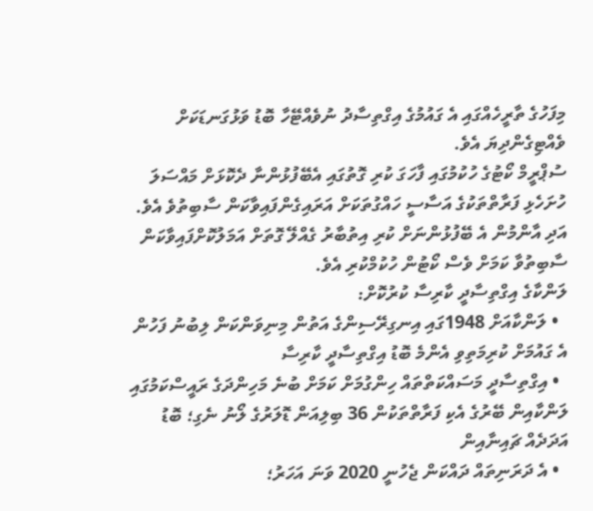މިފަހުގެ ތާރީހެއްގައި އެ ގައުމުގެ އިގްތިސާދު ނުވެއްޓޭހާ ބޮޑު ވަޅުގަނޑަކަށް ވެއްޓިގެންދިޔަ އެވެ.
ސުޕްރީމް ކޯޓުގެ ހުކުމުގައި ފާހަގަ ކުރި ގޮތުގައި އެބޭފުޅުންނާ ދެކޮޅަށް މައްސަލަ ހުށަހެޅި ފަރާތްތަކުގެ އަސާސީ ހައްގުތަކަށް އަރައިގެންފައިވާކަން ސާބިތުވެ އެވެ. އަދި އާންމުން އެ ބޭފުޅުންނަށް ކުރި އިތުބާރު ގެއްލޭ ގޮތަށް އަމަލުކޮށްފައިވާކަން ސާބިތުވާ ކަމަށް ވެސް ކޯޓުން ހުކުމްކުރި އެވެ.
ލަންކާގެ އިގްތިސާދީ ކާރިސާ ކުރުކޮށް:
  • ލަންކާއަށް 1948ގައި އިނގިރޭސިންގެ އަތުން މިނިވަންކަން ލިބުނު ފަހުން އެ ގައުމަށް ކުރިމަތިވި އެންމެ ބޮޑު އިގްތިސާދީ ކާރިސާ
  • އިގްތިސާދީ މަސައްކަތްތައް ހިންގުމަށް ކަމަށް ބުނެ މަހިންދަގެ ރައީސްކަމުގައި ލަންކާއިން ބޭރުގެ އެކި ފަރާތްތަކުން 36 ބިލިއަން ޑޮލަރުގެ ލޯނު ނެގި؛ ބޮޑު އަދަދެއް ޗައިނާއިން
  • އެ ދަރަނިތައް ދައްކަން ޖެހުނީ 2020 ވަނަ އަހަރު؛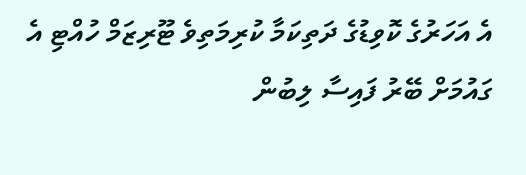އެ އަހަރުގެ ކޮވިޑުގެ ދަތިކަމާ ކުރިމަތިވެ ޓޫރިޒަމް ހުއްޓި އެ ގައުމަށް ބޭރު ފައިސާ ލިބުން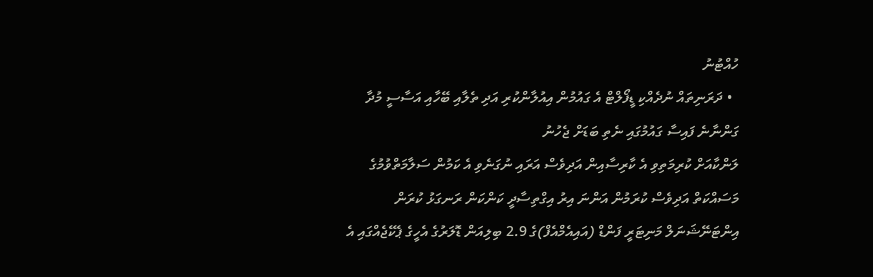ހުއްޓުނު
  • ދަރަނިތައް ނުދެއްކި ޑީފޯލްޓް އެ ގައުމުން އިއުލާންކުރި އަދި ތެލާއި ބޭހާއި އަސާސީ މުދާ ގަންނާނެ ފައިސާ ގައުމުގައި ނެތި ބަޑަށް ޖެހުނު
ލަންކާއަށް ކުރިމަތިވި އެ ކާރިސާއިން އަދިވެސް އަރައި ނުގަނެވި އެ ކަމުން ސަލާމަތްވުމުގެ މަސައްކަތް އަދިވެސް ކުރަމުން އަންނަ އިރު އިގްތިސާދީ ކަންކަން ރަނގަޅު ކުރަން އިންޓަނޭޝަނަލް މަނިޓަރީ ފަންޑް (އައިއެމްއެފް)ގެ 2.9 ބިލިއަން ޑޮލަރުގެ އެހީގެ ޕެކޭޖެއްގައި އެ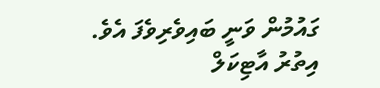ގައުމުން ވަނީ ބައިވެރިވެފަ އެވެ.
އިތުރު އާޓިކަލް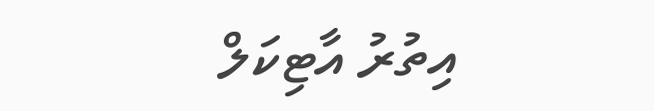އިތުރު އާޓިކަލް